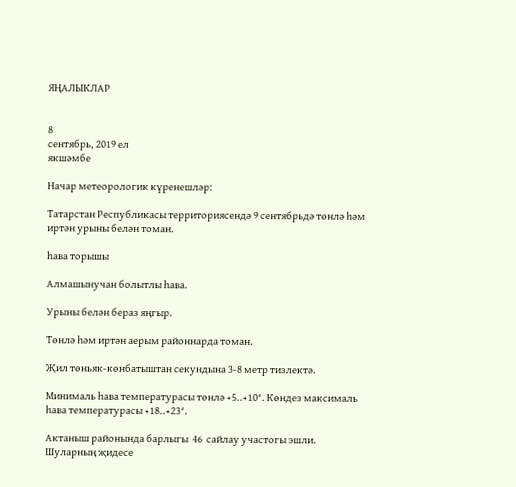ЯҢАЛЫКЛАР


8
сентябрь, 2019 ел
якшәмбе

Начар метеорологик күренешләр:

Татарстан Республикасы территориясендә 9 сентябрьдә төнлә һәм иртән урыны белән томан.

һава торышы

Алмашынучан болытлы һава.

Урыны белән бераз яңгыр.

Төнлә һәм иртән аерым районнарда томан.

Җил төньяк-көнбатыштан секундына 3-8 метр тизлектә.

Минималь һава температурасы төнлә +5..+10°. Көндез максималь һава температурасы +18..+23°.

Актаныш районында барлыгы  46  сайлау участогы эшли. Шуларның җидесе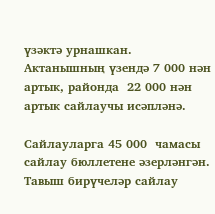үзәктә урнашкан.  Актанышның үзендә 7 000 нән артык, районда  22 000 нән артык сайлаучы исәпләнә.

Сайлауларга 45 000  чамасы сайлау бюллетене әзерләнгән. Тавыш бирүчеләр сайлау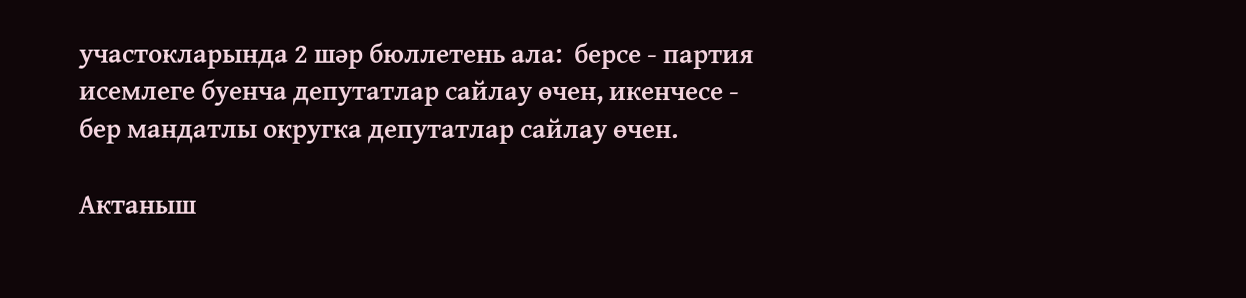участокларында 2 шәр бюллетень ала:  берсе - партия исемлеге буенча депутатлар сайлау өчен, икенчесе - бер мандатлы округка депутатлар сайлау өчен.

Актаныш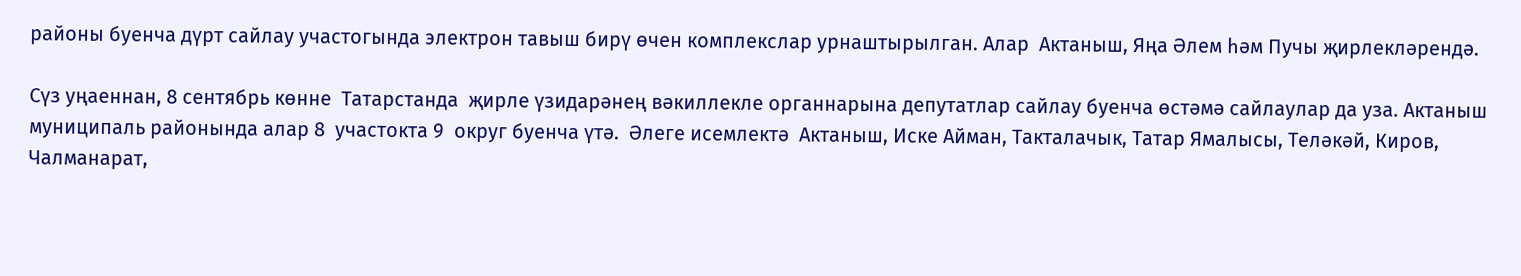районы буенча дүрт сайлау участогында электрон тавыш бирү өчен комплекслар урнаштырылган. Алар  Актаныш, Яңа Әлем һәм Пучы җирлекләрендә.

Сүз уңаеннан, 8 сентябрь көнне  Татарстанда  җирле үзидарәнең вәкиллекле органнарына депутатлар сайлау буенча өстәмә сайлаулар да уза. Актаныш  муниципаль районында алар 8  участокта 9  округ буенча үтә.  Әлеге исемлектә  Актаныш, Иске Айман, Такталачык, Татар Ямалысы, Теләкәй, Киров, Чалманарат,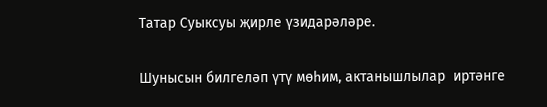Татар Суыксуы җирле үзидарәләре.

Шунысын билгеләп үтү мөһим, актанышлылар  иртәнге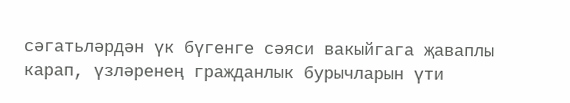сәгатьләрдән үк бүгенге сәяси вакыйгага җаваплы карап, үзләренең гражданлык бурычларын үти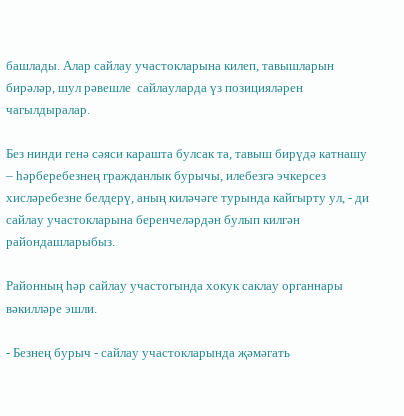башлады. Алар сайлау участокларына килеп, тавышларын бирәләр, шул рәвешле  сайлауларда үз позицияләрен  чагылдыралар.

Без нинди генә сәяси карашта булсак та, тавыш бирүдә катнашу – һәрберебезнең гражданлык бурычы, илебезгә эчкерсез хисләребезне белдерү, аның киләчәге турында кайгырту ул, - ди сайлау участокларына беренчеләрдән булып килгән райондашларыбыз.

Районның һәр сайлау участогында хокук саклау органнары вәкилләре эшли.

- Безнең бурыч - сайлау участокларында җәмәгать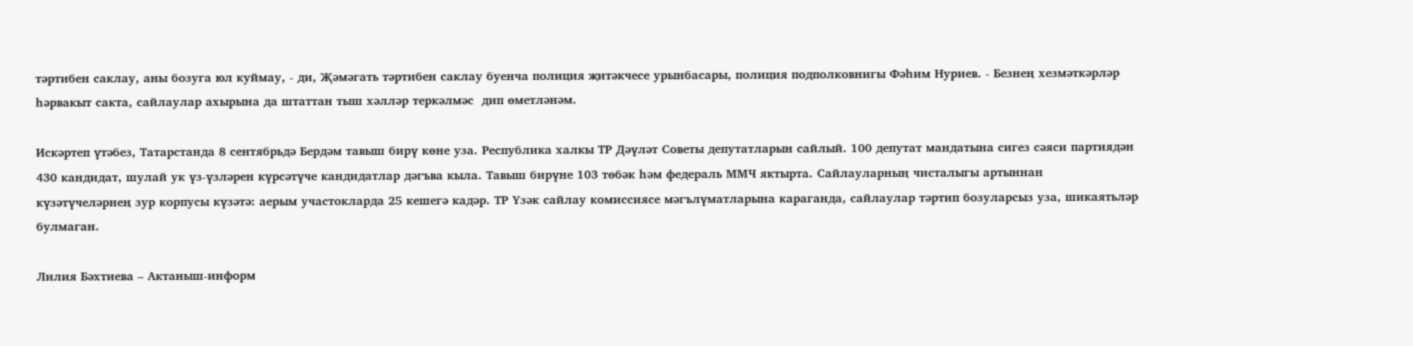тәртибен саклау, аны бозуга юл куймау, - ди, Җәмәгать тәртибен саклау буенча полиция җитәкчесе урынбасары, полиция подполковнигы Фәһим Нуриев. - Безнең хезмәткәрләр һәрвакыт сакта, сайлаулар ахырына да штаттан тыш хәлләр теркәлмәс  дип өметләнәм.

Искәртеп үтәбез, Татарстанда 8 сентябрьдә Бердәм тавыш бирү көне уза. Республика халкы ТР Дәүләт Советы депутатларын сайлый. 100 депутат мандатына сигез сәяси партиядән 430 кандидат, шулай ук үз-үзләрен күрсәтүче кандидатлар дәгъва кыла. Тавыш бирүне 103 төбәк һәм федераль ММЧ яктырта. Сайлауларның чисталыгы артыннан күзәтүчеләрнең зур корпусы күзәтә: аерым участокларда 25 кешегә кадәр. ТР Үзәк сайлау комиссиясе мәгълүматларына караганда, сайлаулар тәртип бозуларсыз уза, шикаятьләр булмаган.

Лилия Бәхтиева – Актаныш-информ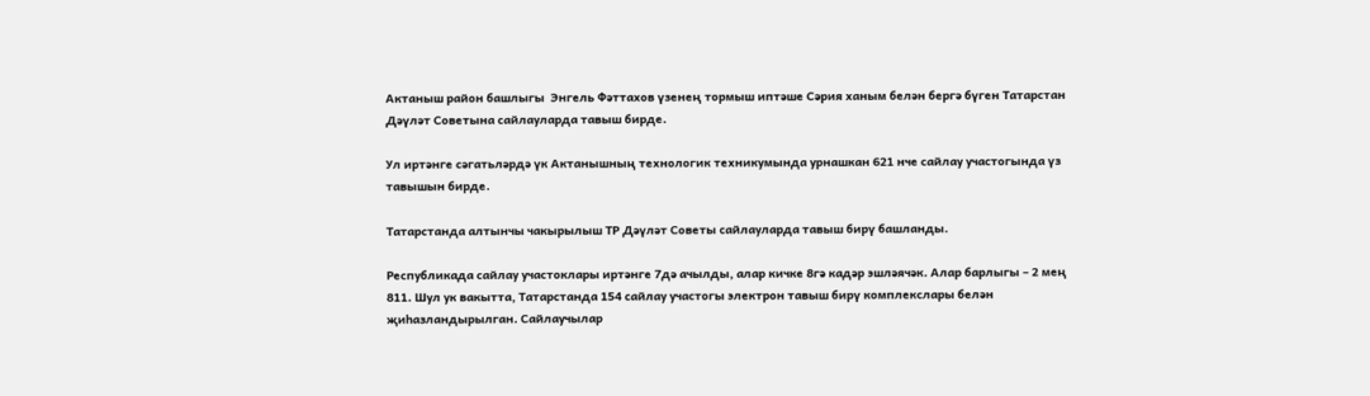Актаныш район башлыгы  Энгель Фәттахов үзенең тормыш иптәше Сәрия ханым белән бергә бүген Татарстан Дәүләт Советына сайлауларда тавыш бирде.

Ул иртәнге сәгатьләрдә үк Актанышның технологик техникумында урнашкан 621 нче сайлау участогында үз тавышын бирде.

Татарстанда алтынчы чакырылыш ТР Дәүләт Советы сайлауларда тавыш бирү башланды.

Республикада сайлау участоклары иртәнге 7дә ачылды, алар кичке 8гә кадәр эшләячәк. Алар барлыгы – 2 мең 811. Шул ук вакытта, Татарстанда 154 сайлау участогы электрон тавыш бирү комплекслары белән җиһазландырылган. Сайлаучылар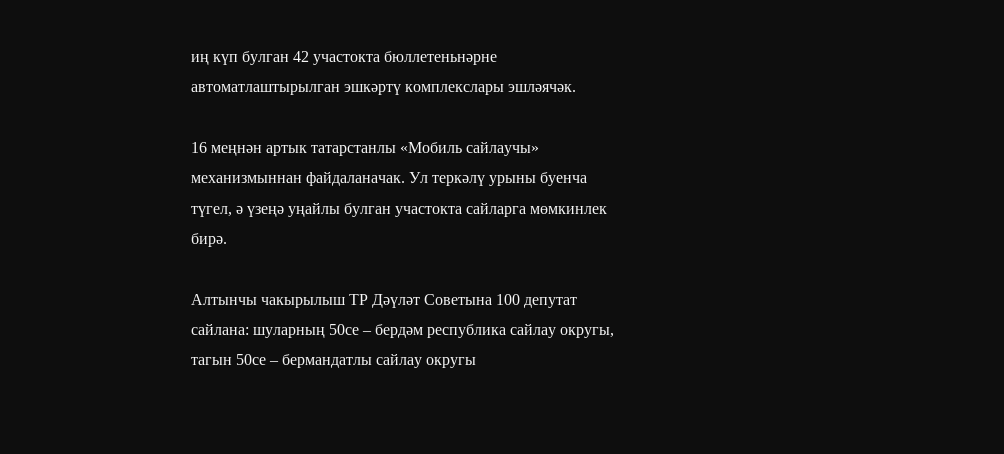иң күп булган 42 участокта бюллетеньнәрне автоматлаштырылган эшкәртү комплекслары эшләячәк.

16 меңнән артык татарстанлы «Мобиль сайлаучы» механизмыннан файдаланачак. Ул теркәлү урыны буенча түгел, ә үзеңә уңайлы булган участокта сайларга мөмкинлек бирә.

Алтынчы чакырылыш ТР Дәүләт Советына 100 депутат сайлана: шуларның 50се – бердәм республика сайлау округы, тагын 50се – бермандатлы сайлау округы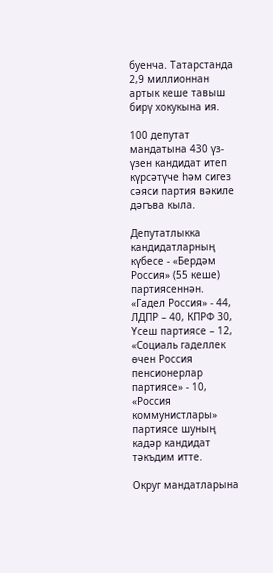буенча. Татарстанда 2,9 миллионнан артык кеше тавыш бирү хокукына ия.

100 депутат мандатына 430 үз-үзен кандидат итеп күрсәтүче һәм сигез сәяси партия вәкиле дәгъва кыла.

Депутатлыкка кандидатларның күбесе - «Бердәм Россия» (55 кеше) партиясеннән. «Гадел Россия» - 44, ЛДПР – 40, КПРФ 30, Үсеш партиясе – 12, «Социаль гаделлек өчен Россия пенсионерлар партиясе» - 10, «Россия коммунистлары» партиясе шуның кадәр кандидат тәкъдим итте.

Округ мандатларына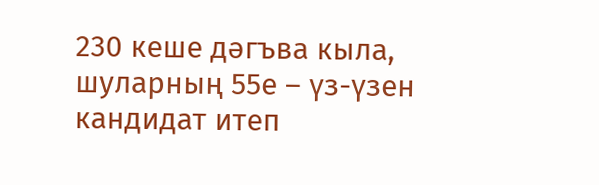230 кеше дәгъва кыла, шуларның 55е – үз-үзен кандидат итеп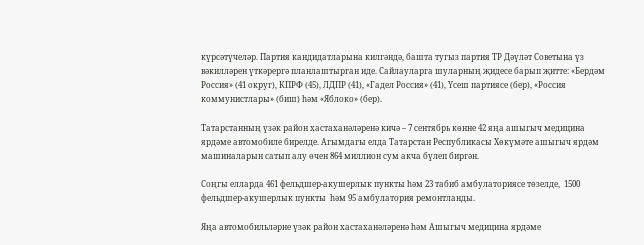күрсәтүчеләр. Партия кандидатларына килгәндә, башта тугыз партия ТР Дәүләт Советына үз вәкилләрен үткәрергә планлаштырган иде. Сайлауларга шуларның җидесе барып җитте: «Бердәм Россия» (41 округ), КПРФ (45), ЛДПР (41), «Гадел Россия» (41), Үсеш партиясе (бер), «Россия коммунистлары» (биш) һәм «Яблоко» (бер).

Татарстанның үзәк район хастаханәләренә кичә – 7 сентябрь көнне 42 яңа ашыгыч медицина ярдәме автомобиле бирелде. Агымдагы елда Татарстан Республикасы Хөкүмәте ашыгыч ярдәм машиналарын сатып алу өчен 864 миллион сум акча бүлеп биргән.

Соңгы елларда 461 фельдшер-акушерлык пункты һәм 23 табиб амбулаториясе төзелде,  1500 фельдшер-акушерлык пункты  һәм 95 амбулатория ремонтланды.

Яңа автомобильләрне үзәк район хастаханәләренә һәм Ашыгыч медицина ярдәме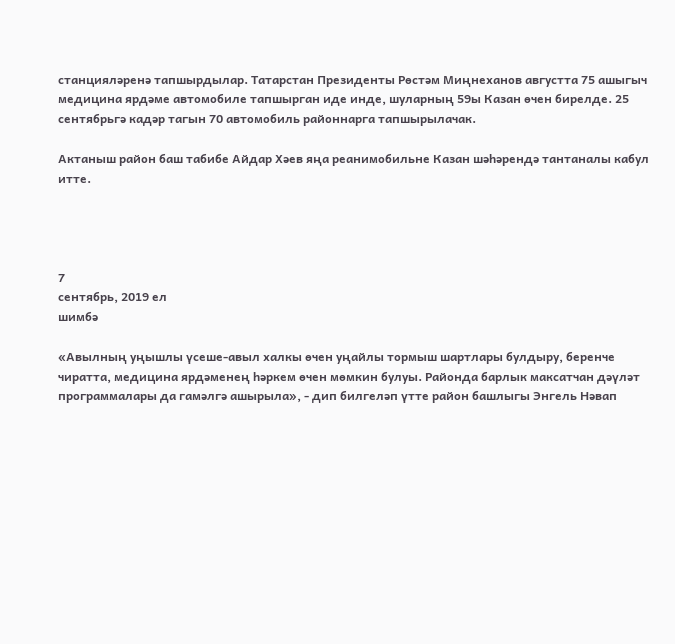станцияләренә тапшырдылар. Татарстан Президенты Рөстәм Миңнеханов августта 75 ашыгыч медицина ярдәме автомобиле тапшырган иде инде, шуларның 59ы Казан өчен бирелде. 25 сентябрьгә кадәр тагын 70 автомобиль районнарга тапшырылачак.

Актаныш район баш табибе Айдар Хәев яңа реанимобильне Казан шәһәрендә тантаналы кабул итте.




7
сентябрь, 2019 ел
шимбә

«Авылның уңышлы үсеше-авыл халкы өчен уңайлы тормыш шартлары булдыру, беренче чиратта, медицина ярдәменең һәркем өчен мөмкин булуы. Районда барлык максатчан дәүләт программалары да гамәлгә ашырыла», - дип билгеләп үтте район башлыгы Энгель Нәвап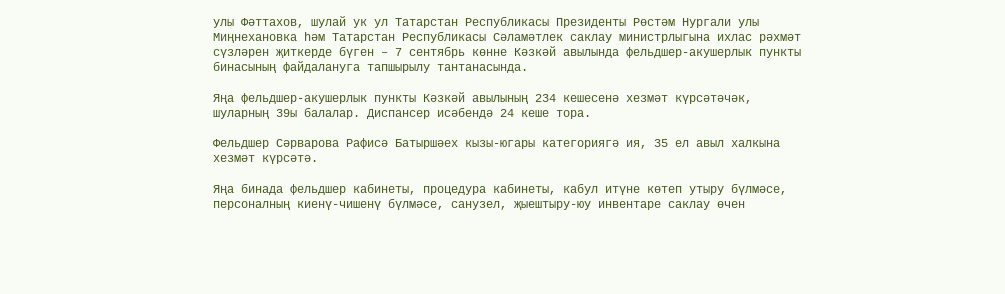улы Фәттахов, шулай ук ул Татарстан Республикасы Президенты Рөстәм Нургали улы Миңнехановка һәм Татарстан Республикасы Сәламәтлек саклау министрлыгына ихлас рәхмәт сүзләрен җиткерде бүген – 7 сентябрь көнне Кәзкәй авылында фельдшер-акушерлык пункты бинасының файдалануга тапшырылу тантанасында.

Яңа фельдшер-акушерлык пункты Кәзкәй авылының 234 кешесенә хезмәт күрсәтәчәк, шуларның 39ы балалар. Диспансер исәбендә 24 кеше тора.

Фельдшер Сәрварова Рафисә Батыршәех кызы-югары категориягә ия, 35 ел авыл халкына хезмәт күрсәтә.

Яңа бинада фельдшер кабинеты, процедура кабинеты, кабул итүне көтеп утыру бүлмәсе, персоналның киенү-чишенү бүлмәсе, санузел, җыештыру-юу инвентаре саклау өчен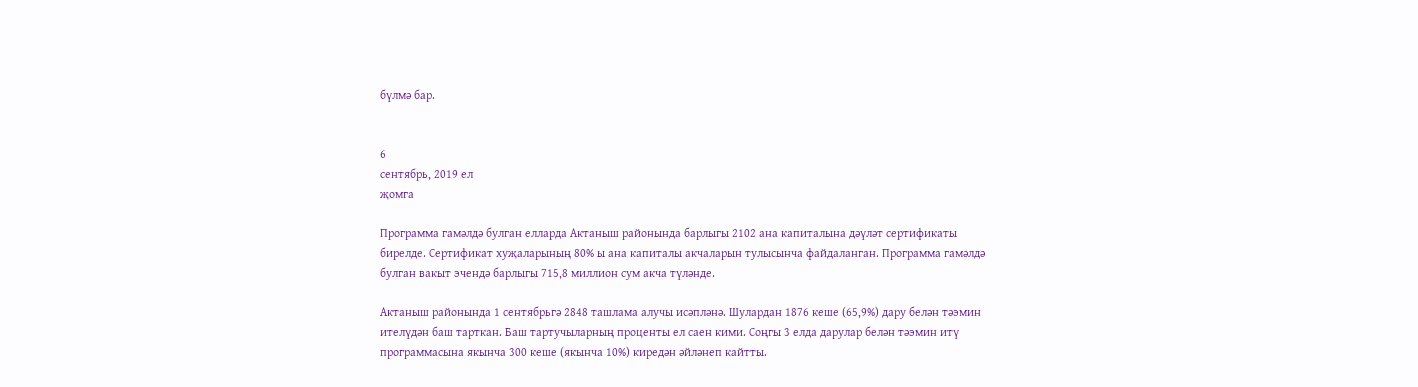бүлмә бар.


6
сентябрь, 2019 ел
җомга

Программа гамәлдә булган елларда Актаныш районында барлыгы 2102 ана капиталына дәүләт сертификаты бирелде. Сертификат хуҗаларының 80% ы ана капиталы акчаларын тулысынча файдаланган. Программа гамәлдә булган вакыт эчендә барлыгы 715,8 миллион сум акча түләнде.

Актаныш районында 1 сентябрьгә 2848 ташлама алучы исәпләнә. Шулардан 1876 кеше (65,9%) дару белән тәэмин ителүдән баш тарткан. Баш тартучыларның проценты ел саен кими. Соңгы 3 елда дарулар белән тәэмин итү программасына якынча 300 кеше (якынча 10%) киредән әйләнеп кайтты.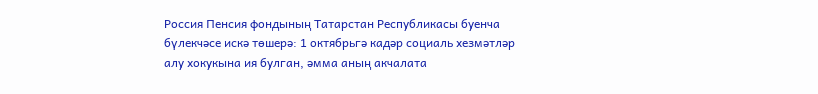Россия Пенсия фондының Татарстан Республикасы буенча бүлекчәсе искә төшерә: 1 октябрьгә кадәр социаль хезмәтләр алу хокукына ия булган, әмма аның акчалата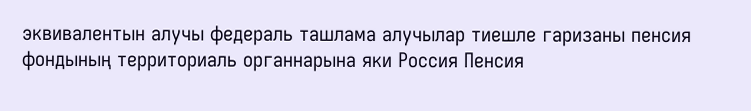эквивалентын алучы федераль ташлама алучылар тиешле гаризаны пенсия фондының территориаль органнарына яки Россия Пенсия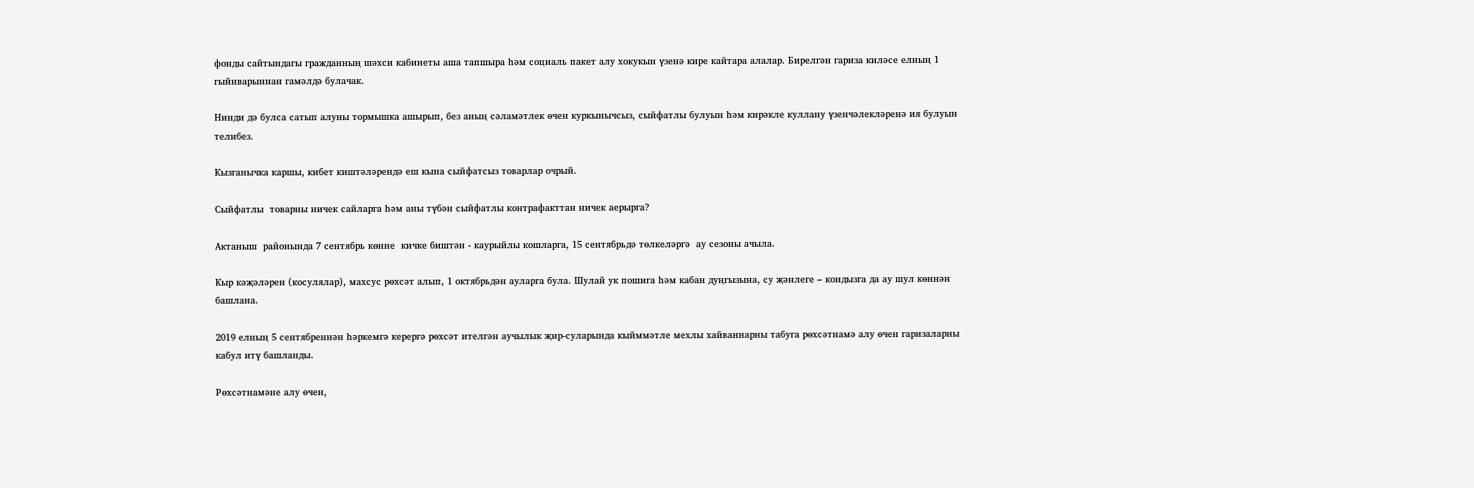фонды сайтындагы гражданның шәхси кабинеты аша тапшыра һәм социаль пакет алу хокукын үзенә кире кайтара алалар. Бирелгән гариза киләсе елның 1 гыйнварыннан гамәлдә булачак.

Нинди дә булса сатып алуны тормышка ашырып, без аның сәламәтлек өчен куркынычсыз, сыйфатлы булуын һәм кирәкле куллану үзенчәлекләренә ия булуын телибез.

Кызганычка каршы, кибет киштәләрендә еш кына сыйфатсыз товарлар очрый.

Сыйфатлы  товарны ничек сайларга һәм аны түбән сыйфатлы контрафакттан ничек аерырга?

Актаныш  районында 7 сентябрь көнне  кичке биштән - каурыйлы кошларга, 15 сентябрьдә төлкеләргә  ау сезоны ачыла.

Кыр кәҗәләрен (косулялар), махсус рөхсәт алып, 1 октябрьдән ауларга була. Шулай ук пошига һәм кабан дуңгызына, су җәнлеге – кондызга да ау шул көннән башлана.

2019 елның 5 сентябреннән һәркемгә керергә рөхсәт ителгән аучылык җир-суларында кыйммәтле мехлы хайваннарны табуга рөхсәтнамә алу өчен гаризаларны кабул итү башланды.

Рөхсәтнамәне алу өчен,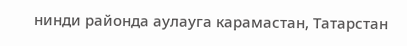нинди районда аулауга карамастан, Татарстан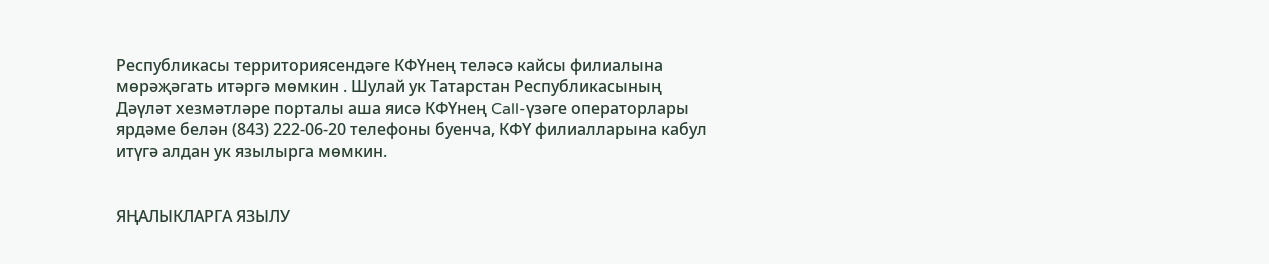Республикасы территориясендәге КФҮнең теләсә кайсы филиалына мөрәҗәгать итәргә мөмкин . Шулай ук Татарстан Республикасының Дәүләт хезмәтләре порталы аша яисә КФҮнең Call-үзәге операторлары ярдәме белән (843) 222-06-20 телефоны буенча, КФҮ филиалларына кабул итүгә алдан ук язылырга мөмкин.


ЯҢАЛЫКЛАРГА ЯЗЫЛУ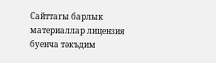Сайттагы барлык материаллар лицензия буенча тәкъдим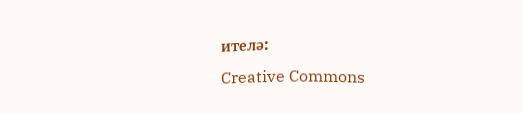ителә:
Creative Commons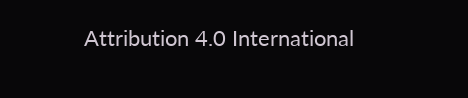Attribution 4.0 International